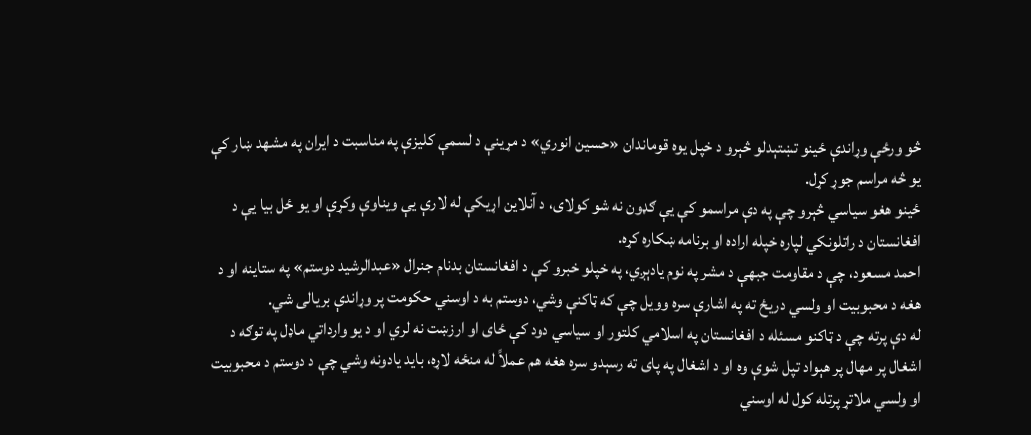څو ورځې وړاندې ځینو تښتېدلو څېرو د خپل یوه قوماندان «حسین انوري» د مړینې د لسمې کلیزې په مناسبت د ایران په مشهد ښار کې یو څه مراسم جوړ کړل.
ځینو هغو سیاسي څېرو چې په دې مراسمو کې یې ګډون نه شو کولای، د آنلاین اړیکې له لارې یې ویناوې وکړې او یو ځل بیا یې د افغانستان د راتلونکي لپاره خپله اراده او برنامه ښکاره کړه.
احمد مسعود، چې د مقاومت جبهې د مشر په نوم یادېږي، په خپلو خبرو کې د افغانستان بدنام جنرال «عبدالرشید دوستم» په ستاینه او د هغه د محبوبیت او ولسي دریځ ته په اشارې سره وویل چې که ټاکنې وشي، دوستم به د اوسني حکومت پر وړاندې بریالی شي.
له دې پرته چې د ټاکنو مسئله د افغانستان په اسلامي کلتور او سیاسي دود کې ځای او ارزښت نه لري او د یو وارداتي ماډل په توګه د اشغال پر مهال پر هېواد تپل شوې وه او د اشغال په پای ته رسېدو سره هغه هم عملاً له منځه لاړه، باید یادونه وشي چې د دوستم د محبوبیت او ولسي ملاتړ پرتله کول له اوسني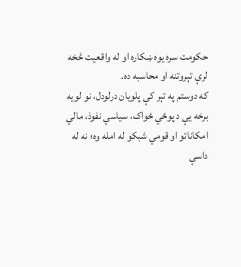حکومت سره یوه ښکاره او له واقعیت څخه لرې تېروتنه او محاسبه ده.
که دوستم په تېر کې پلویان درلودل، نو لویه برخه یې د پوځي ځواک، سیاسي نفوذ، مالي امکاناتو او قومي شبکو له امله وه؛ نه له داسې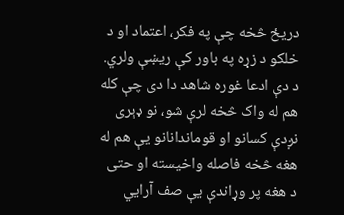دریځ څخه چې په فکر، اعتماد او د خلکو د زړه په باور کې ریښې ولري. د دې ادعا غوره شاهد دا دی چې کله هم له واک څخه لرې شو، نو ډېری نږدې کسانو او قوماندانانو یې هم له هغه څخه فاصله واخیسته او حتی د هغه پر وړاندې یې صف آرایي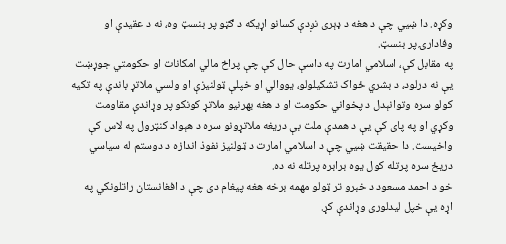وکړه. دا ښیي چې د هغه د ډېری نږدې کسانو اړیکه د ګټو پر بنسټ وه، نه د عقیدې او وفادارۍ پر بنسټ.
په مقابل کې، اسلامي امارت په داسې حال کې چې پراخ مالي امکانات او حکومتي جوړښت یې نه درلود، د بشري ځواک تشکیلولو، یووالي او خپلې ټولنیزې او ولسي ملاتړ باندې په تکیه کولو سره وتوانېدل د پخواني حکومت او د هغه بهرنیو ملاتړ کونکو پر وړاندې مقاومت وکړي او په پای کې یې د همدې ملت بې دریغه ملاتړونو سره د هېواد کنټرول په لاس کې واخیست. دا حقیقت ښیي چې د اسلامي امارت د ټولنیز نفوذ اندازه د دوستم له سیاسي دریځ سره پرتله کول یوه برابره پرتله نه ده.
خو د احمد مسعود د خبرو تر ټولو مهمه برخه هغه پیغام دی چې د افغانستان راتلونکي په اړه یې خپل لیدلوری وړاندې کړ.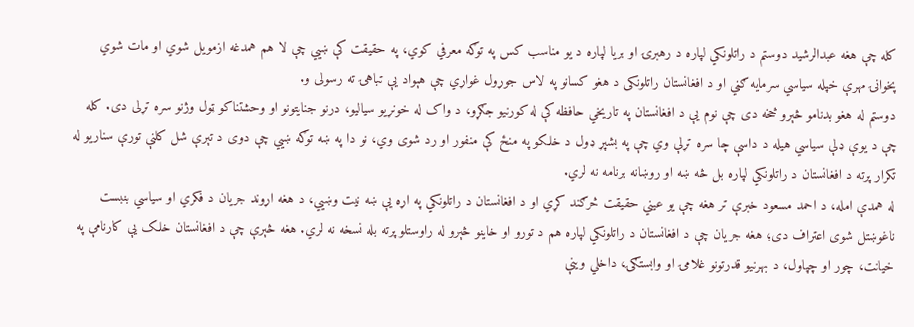کله چې هغه عبدالرشید دوستم د راتلونکي لپاره د رهبرۍ او بریا لپاره د یو مناسب کس په توګه معرفي کوي، په حقیقت کې ښیي چې لا هم همدغه ازمویل شوي او مات شوي پخوانۍ مهرې خپله سیاسي سرمایه ګڼي او د افغانستان راتلونکی د هغو کسانو په لاس جوړول غواړي چې هېواد یې تباهۍ ته رسولی و.
دوستم له هغو بدنامو څېرو څخه دی چې نوم یې د افغانستان په تاریخي حافظه کې له کورنیو جګړو، د واک له خونړیو سیالیو، درنو جنایتونو او وحشتناکو ټول وژنو سره تړلی دی. کله چې د یوې ډلې سیاسي هیله د داسې چا سره تړلې وي چې په بشپړ ډول د خلکو په منځ کې منفور او رد شوی وي، نو دا په ښه توګه ښیي چې دوی د تېرې شل کلنې تورې سناریو له تکرار پرته د افغانستان د راتلونکي لپاره بل څه ښه او روښانه برنامه نه لري.
له همدې امله، د احمد مسعود خبرې تر هغه چې یو عیني حقیقت څرګند کړي او د افغانستان د راتلونکي په اړه یې ښه نیت وښیي، د هغه اړوند جریان د فکري او سیاسي بنبست ناغوښتل شوی اعتراف دی؛ هغه جریان چې د افغانستان د راتلونکي لپاره هم د تورو او خاینو څېرو له راوستلو پرته بله نسخه نه لري. هغه څېرې چې د افغانستان خلک یې کارنامې په خیانت، چور او چپاول، د بهرنیو قدرتونو غلامۍ او وابستګۍ، داخلي وینې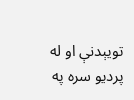تویېدنې او له پردیو سره په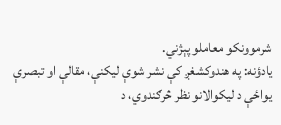شرموونکو معاملو پېژني.
یادؤنه: په هندوکشغږ کې نشر شوې لیکنې، مقالې او تبصرې یواځې د لیکوالانو نظر څرګندوي، د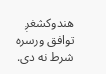هندوکشغږ توافق ورسره شرط نه دی.